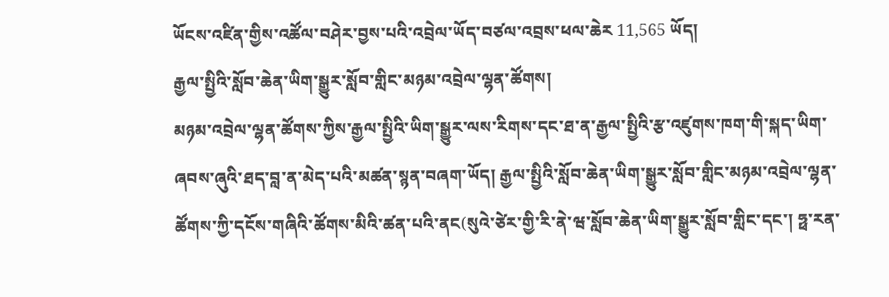ཡོངས་འཛིན་གྱིས་འཚོལ་བཤེར་བྱས་པའི་འབྲེལ་ཡོད་བཙལ་འབྲས་ཕལ་ཆེར 11,565 ཡོད།
རྒྱལ་སྤྱིའི་སློབ་ཆེན་ཡིག་སྒྱུར་སློབ་གླིང་མཉམ་འབྲེལ་ལྷན་ཚོགས།
མཉམ་འབྲེལ་ལྷན་ཚོགས་ཀྱིས་རྒྱལ་སྤྱིའི་ཡིག་སྒྱུར་ལས་རིགས་དང་ཐ་ན་རྒྱལ་སྤྱིའི་རྩ་འཛུགས་ཁག་གི་སྐད་ཡིག་ཞབས་ཞུའི་ཐད་བླ་ན་མེད་པའི་མཚན་སྙན་བཞག་ཡོད། རྒྱལ་སྤྱིའི་སློབ་ཆེན་ཡིག་སྒྱུར་སློབ་གླིང་མཉམ་འབྲེལ་ལྷན་ཚོགས་ཀྱི་དངོས་གཞིའི་ཚོགས་མིའི་ཚན་པའི་ནང(སུའེ་ཙེར་གྱི་རི་ནེ་ཝ་སློབ་ཆེན་ཡིག་སྒྱུར་སློབ་གླིང་དང་། ཧྥ་རན་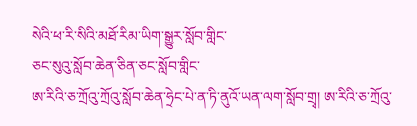སེའི་ཕ་རི་སིའི་མཐོ་རིམ་ཡིག་སྒྱུར་སློབ་གླིང་
ཅང་སུའུ་སློབ་ཆེན་ཅིན་ཅང་སློབ་གླིང་
ཨ་རིའི་ཅ་ཀྲོའུ་ཀྲོའུ་སློབ་ཆེན་ཧྲེང་པེ་ན་ཏི་ནུའོ་ཡན་ལག་སློབ་གྲྭ། ཨ་རིའི་ཅ་ཀྲོའུ་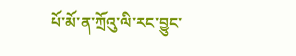པོ་མོ་ན་ཀྲོའུ་ལི་རང་བྱུང་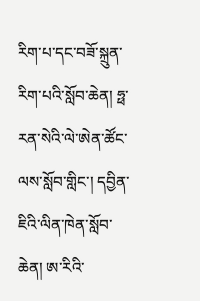རིག་པ་དང་བཟོ་སྐྲུན་རིག་པའི་སློབ་ཆེན། ཧྥ་རན་སེའི་ལེ་ཨེན་ཚོང་ལས་སློབ་གླིང་། དབྱིན་ཇིའི་ལིན་ཁེན་སློབ་ཆེན། ཨ་རིའི་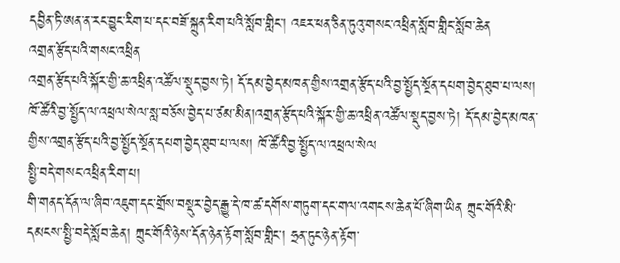དབྱིན་ཏི་ཨན་ན་རང་བྱུང་རིག་པ་དང་བཟོ་སྐྲུན་རིག་པའི་སློབ་གླིང་། འཇར་ཕན་ཅིན་ཏུའུ་གསང་འཕྲིན་སློབ་གླིང་སློབ་ཆེན
འགྲན་རྩོད་པའི་གསང་འཕྲིན
འགྲན་རྩོད་པའི་སྐོར་གྱི་ཆ་འཕྲིན་འཚོལ་སྡུད་བྱས་ཏེ། དོ་དམ་བྱེད་མཁན་གྱིས་འགྲན་རྩོད་པའི་བྱ་སྤྱོད་སྔོན་དཔག་བྱེད་ཐུབ་པ་ལས། ཁོ་ཚོའི་བྱ་སྤྱོད་ལ་འཕྲལ་སེལ་སླ་བཅོས་བྱེད་པ་ཙམ་མིན།འགྲན་རྩོད་པའི་སྐོར་གྱི་ཆ་འཕྲིན་འཚོལ་སྡུད་བྱས་ཏེ། དོ་དམ་བྱེད་མཁན་གྱིས་འགྲན་རྩོད་པའི་བྱ་སྤྱོད་སྔོན་དཔག་བྱེད་ཐུབ་པ་ལས། ཁོ་ཚོའི་བྱ་སྤྱོད་ལ་འཕྲལ་སེལ
སྤྱི་བདེ་གསང་འཕྲིན་རིག་པ།
གི་གནད་དོན་ལ་ཞིབ་འཇུག་དང་གྲོས་བསྡུར་བྱེད་རྒྱུ་དེ་ཁ་ཚ་དགོས་གཏུག་དང་གལ་འགངས་ཆེན་པོ་ཞིག་ཡིན ཀྲུང་གོའི་མི་དམངས་སྤྱི་བདེ་སློབ་ཆེན། ཀྲུང་གོའི་ཉེས་དོན་ཉེན་རྟོག་སློབ་གླིང་། ཧྲན་ཏུང་ཉེན་རྟོག་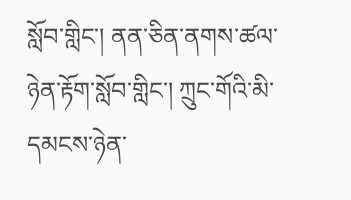སློབ་གླིང་། ནན་ཅིན་ནགས་ཚལ་ཉེན་རྟོག་སློབ་གླིང་། ཀྲུང་གོའི་མི་དམངས་ཉེན་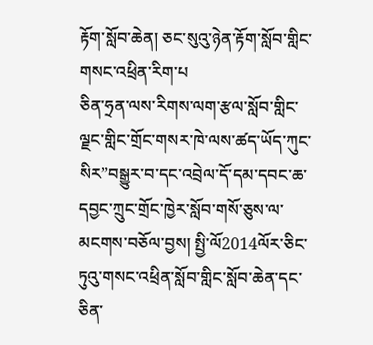རྟོག་སློབ་ཆེན། ཅང་སུའུ་ཉེན་རྟོག་སློབ་གླིང་གསང་འཕྲིན་རིག་པ
ཅིན་ཧྲན་ལས་རིགས་ལག་རྩལ་སློབ་གླིང་
ལྗང་གླིང་གྲོང་གསར་ཁེ་ལས་ཚད་ཡོད་ཀུང་སིར”བསྒྱུར་བ་དང་འབྲེལ་དོ་དམ་དབང་ཆ་དབྱང་ཀྲུང་གྲོང་ཁྱེར་སློབ་གསོ་ཅུས་ལ་མངགས་བཅོལ་བྱས། སྤྱི་ལོ2014ལོར་ཅིང་ཏུའུ་གསང་འཕྲིན་སློབ་གླིང་སློབ་ཆེན་དང་ཅིན་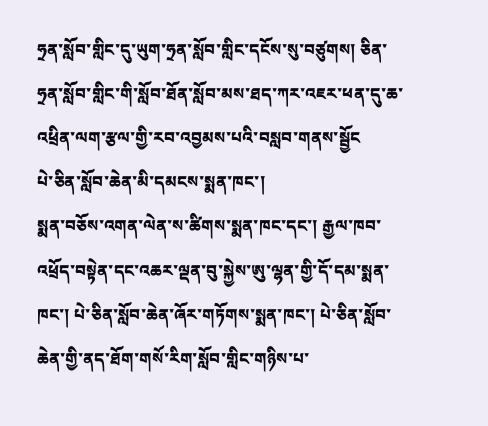ཧྲན་སློབ་གླིང་དུ་ཡུག་ཧྲན་སློབ་གླིང་དངོས་སུ་བཙུགས། ཅིན་ཧྲན་སློབ་གླིང་གི་སློབ་ཐོན་སློབ་མས་ཐད་ཀར་འཇར་ཕན་དུ་ཆ་འཕྲིན་ལག་རྩལ་གྱི་རབ་འབྱམས་པའི་བསླབ་གནས་སྦྱོང
པེ་ཅིན་སློབ་ཆེན་མི་དམངས་སྨན་ཁང་།
སྨན་བཅོས་འགན་ལེན་ས་ཚིགས་སྨན་ཁང་དང་། རྒྱལ་ཁབ་འཕྲོད་བསྟེན་དང་འཆར་ལྡན་བུ་སྐྱེས་ཨུ་ལྷན་གྱི་དོ་དམ་སྨན་ཁང་། པེ་ཅིན་སློབ་ཆེན་ཞོར་གཏོགས་སྨན་ཁང་། པེ་ཅིན་སློབ་ཆེན་གྱི་ནད་ཐོག་གསོ་རིག་སློབ་གླིང་གཉིས་པ་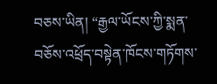བཅས་ཡིན། “རྒྱལ་ཡོངས་ཀྱི་སྨན་བཅོས་འཕྲོད་བསྟེན་ཁོངས་གཏོགས་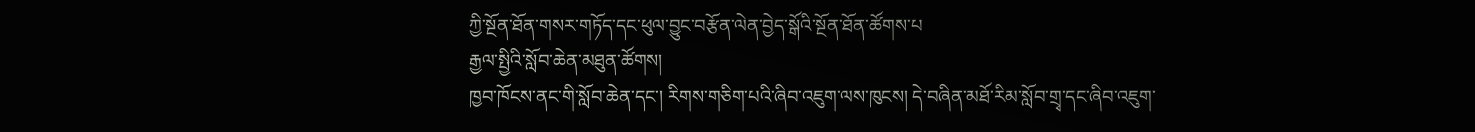ཀྱི་སྔོན་ཐོན་གསར་གཏོད་དང་ཕུལ་བྱུང་བརྩོན་ལེན་བྱེད་སྒོའི་སྔོན་ཐོན་ཚོགས་པ
རྒྱལ་སྤྱིའི་སློབ་ཆེན་མཐུན་ཚོགས།
ཁྱབ་ཁོངས་ནང་གི་སློབ་ཆེན་དང་། རིགས་གཅིག་པའི་ཞིབ་འཇུག་ལས་ཁུངས། དེ་བཞིན་མཐོ་རིམ་སློབ་གྲྭ་དང་ཞིབ་འཇུག་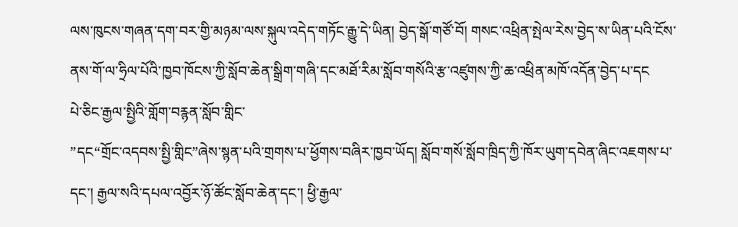ལས་ཁུངས་གཞན་དག་བར་གྱི་མཉམ་ལས་སྐུལ་འདེད་གཏོང་རྒྱུ་དེ་ཡིན། བྱེད་སྒོ་གཙོ་བོ། གསང་འཕྲིན་སྤེལ་རེས་བྱེད་ས་ཡིན་པའི་ངོས་ནས་གོ་ལ་ཧྲིལ་པོའི་ཁྱབ་ཁོངས་ཀྱི་སློབ་ཆེན་སྒྲིག་གཞི་དང་མཐོ་རིམ་སློབ་གསོའི་རྩ་འཛུགས་ཀྱི་ཆ་འཕྲིན་མཁོ་འདོན་བྱེད་པ་དང
པེ་ཅིང་རྒྱལ་སྤྱིའི་གློག་བརྙན་སློབ་གླིང་
”དང“གྲོང་འདབས་སྤྱི་གླིང”ཞེས་སྙན་པའི་གྲགས་པ་ཕྱོགས་བཞིར་ཁྱབ་ཡོད། སློབ་གསོ་སློབ་ཁྲིད་ཀྱི་ཁོར་ཡུག་དབེན་ཞིང་འཇགས་པ་དང་། རྒྱལ་སའི་དཔལ་འབྱོར་ཉོ་ཚོང་སློབ་ཆེན་དང་། ཕྱི་རྒྱལ་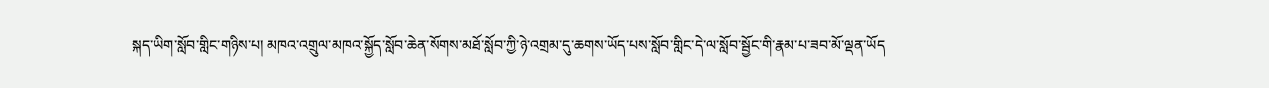སྐད་ཡིག་སློབ་གླིང་གཉིས་པ། མཁའ་འགྲུལ་མཁའ་སྐྱོད་སློབ་ཆེན་སོགས་མཐོ་སློབ་ཀྱི་ཉེ་འགྲམ་དུ་ཆགས་ཡོད་པས་སློབ་གླིང་དེ་ལ་སློབ་སྦྱོང་གི་རྣམ་པ་ཟབ་མོ་ལྡན་ཡོད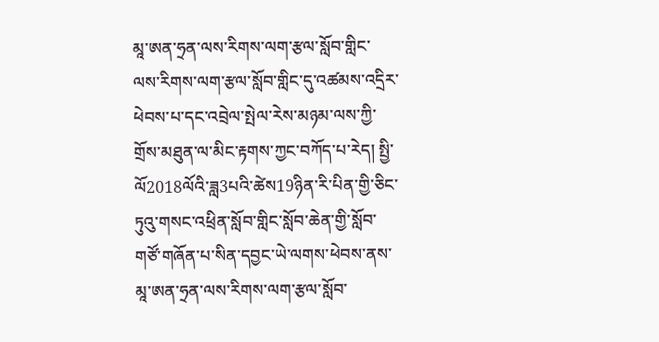མཱ་ཨན་ཧྲན་ལས་རིགས་ལག་རྩལ་སློབ་གླིང་
ལས་རིགས་ལག་རྩལ་སློབ་གླིང་དུ་འཚམས་འདྲིར་ཕེབས་པ་དང་འབྲེལ་སྤེལ་རེས་མཉམ་ལས་ཀྱི་གྲོས་མཐུན་ལ་མིང་རྟགས་ཀྱང་བཀོད་པ་རེད། སྤྱི་ལོ2018ལོའི་ཟླ3པའི་ཚེས19ཉིན་རི་པིན་གྱི་ཅིང་ཏུའུ་གསང་འཕྲིན་སློབ་གླིང་སློབ་ཆེན་གྱི་སློབ་གཙོ་གཞོན་པ་སིན་དབྱང་ཡེ་ལགས་ཕེབས་ནས་མཱ་ཨན་ཧྲན་ལས་རིགས་ལག་རྩལ་སློབ་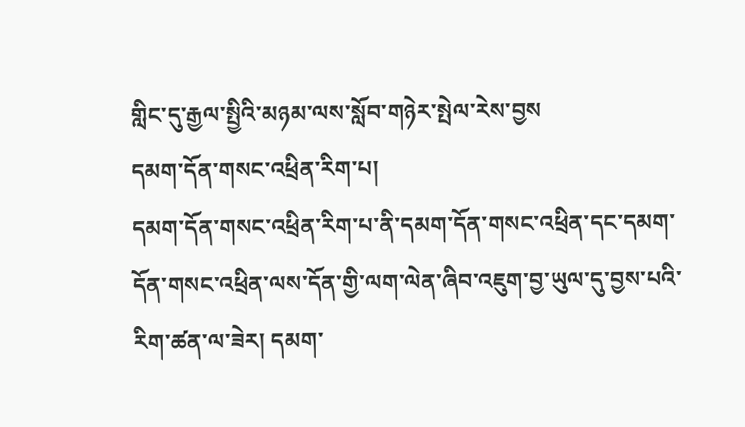གླིང་དུ་རྒྱལ་སྤྱིའི་མཉམ་ལས་སློབ་གཉེར་སྤེལ་རེས་བྱས
དམག་དོན་གསང་འཕྲིན་རིག་པ།
དམག་དོན་གསང་འཕྲིན་རིག་པ་ནི་དམག་དོན་གསང་འཕྲིན་དང་དམག་དོན་གསང་འཕྲིན་ལས་དོན་གྱི་ལག་ལེན་ཞིབ་འཇུག་བྱ་ཡུལ་དུ་བྱས་པའི་རིག་ཚན་ལ་ཟེར། དམག་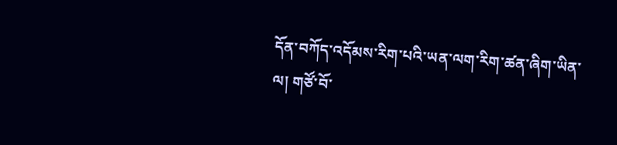དོན་བཀོད་འདོམས་རིག་པའི་ཡན་ལག་རིག་ཚན་ཞིག་ཡིན་ལ། གཙོ་བོ་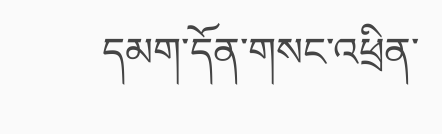དམག་དོན་གསང་འཕྲིན་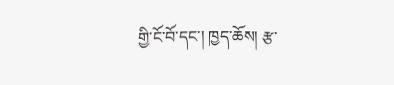གྱི་ངོ་བོ་དང་། ཁྱད་ཆོས། རྩ་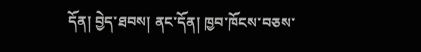དོན། བྱེད་ཐབས། ནང་དོན། ཁྱབ་ཁོངས་བཅས་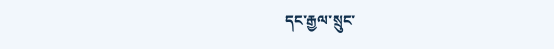དང་རྒྱལ་སྲུང་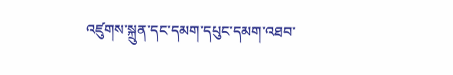འཛུགས་སྐྲུན་དང་དམག་དཔུང་དམག་འཐབ་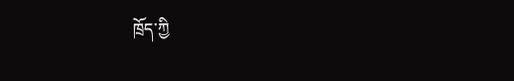ཁྲོད་ཀྱི